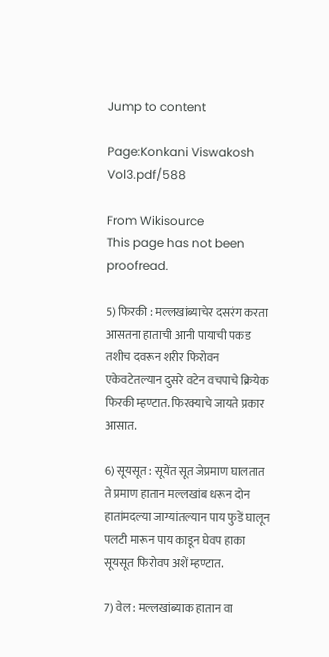Jump to content

Page:Konkani Viswakosh Vol3.pdf/588

From Wikisource
This page has not been proofread.

5) फिरकी : मल्लखांब्याचेर दसरंग करता आसतना हाताची आनी पायाची पकड तशीच दवरून शरीर फिरोवन एकेवटेतल्यान दुसरे वटेन वचपाचे क्रियेक फिरकी म्हण्टात. फिरक्याचे जायते प्रकार आसात.

6) सूयसूत : सूयेंत सूत जेप्रमाण घालतात ते प्रमाण हातान मल्लखांब धरून दोन हातांमदल्या जाग्यांतल्यान पाय फुडें घालून पलटी मारून पाय काडून घेवप हाका सूयसूत फिरोवप अशें म्हण्टात.

7) वेल : मल्लखांब्याक हातान वा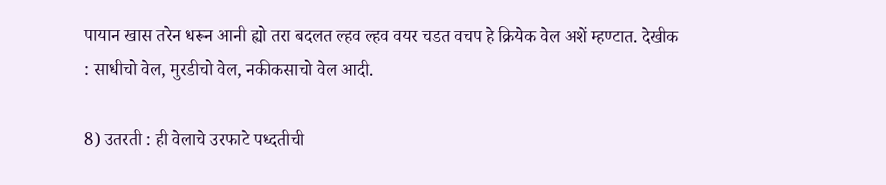पायान खास तरेन धरून आनी ह्यो तरा बदलत ल्हव ल्हव वयर चडत वचप हे क्रियेक वेल अशें म्हण्टात. देखीक : साधीचो वेल, मुरडीचो वेल, नकीकसाचो वेल आदी.

8) उतरती : ही वेलाचे उरफाटे पध्दतीची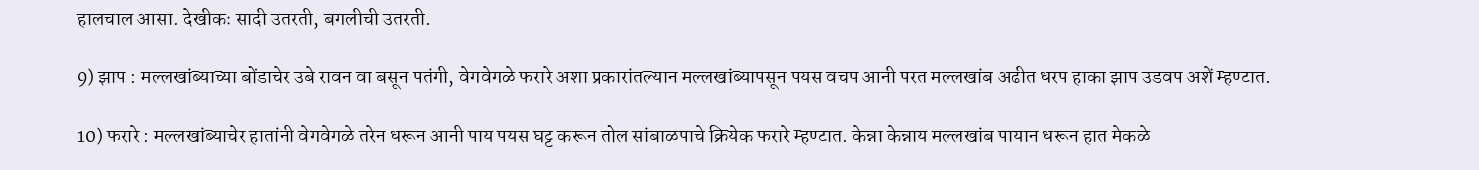हालचाल आसा. देखीकः सादी उतरती, बगलीची उतरती.

9) झाप : मल्लखांब्याच्या बोंडाचेर उबे रावन वा बसून पतंगी, वेगवेगळे फरारे अशा प्रकारांतल्यान मल्लखांब्यापसून पयस वचप आनी परत मल्लखांब अढीत धरप हाका झाप उडवप अशें म्हण्टात.

10) फरारे : मल्लखांब्याचेर हातांनी वेगवेगळे तरेन धरून आनी पाय पयस घट्ट करून तोल सांबाळपाचे क्रियेक फरारे म्हण्टात. केन्ना केन्नाय मल्लखांब पायान धरून हात मेकळे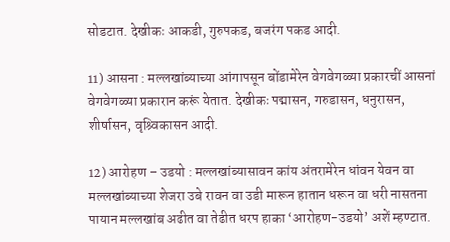सोडटात. देखीकः आकडी, गुरुपकड, बजरंग पकड आदी.

11) आसना : मल्लखांब्याच्या आंगापसून बोंडामेरेन वेगवेगळ्या प्रकारचीं आसनां वेगवेगळ्या प्रकारान करूं येतात. देखीकः पद्मासन, गरुडासन, धनुरासन, शीर्षासन, वृश्र्विकासन आदी.

12) आरोहण – उडयो : मल्लखांब्यासावन कांय अंतरामेरेन धांवन येवन वा मल्लखांब्याच्या शेजरा उबे रावन वा उडी मारून हातान धरून वा धरी नासतना पायान मल्लखांब अढीत वा तेढीत धरप हाका ‘आरोहण-उडयो’ अशें म्हण्टात.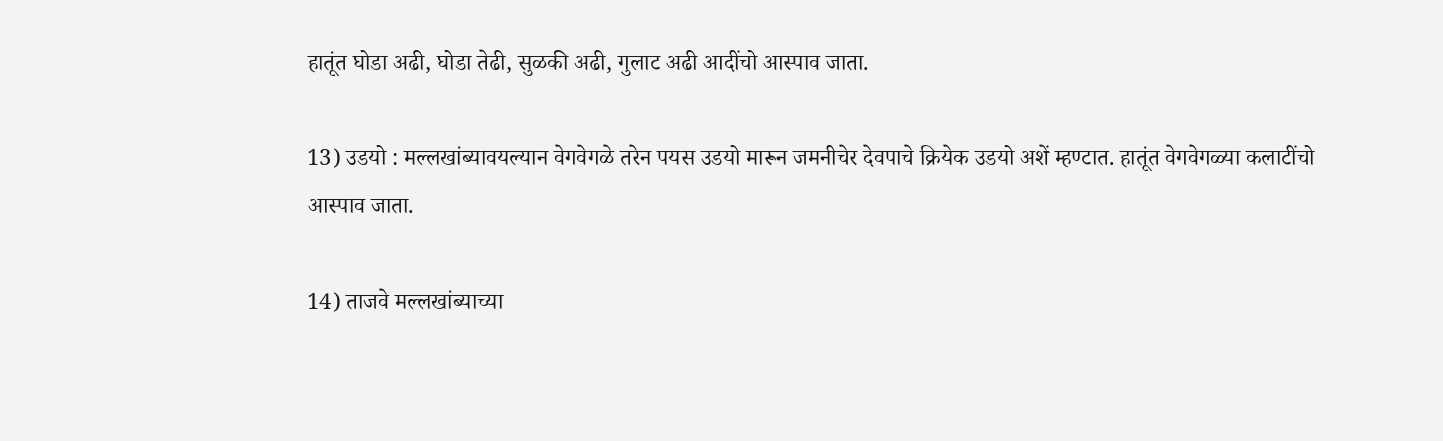हातूंत घोडा अढी, घोडा तेढी, सुळकी अढी, गुलाट अढी आदींचो आस्पाव जाता.

13) उडयो : मल्लखांब्यावयल्यान वेगवेगळे तरेन पयस उडयो मारून जमनीचेर देवपाचे क्रियेक उडयो अशें म्हण्टात. हातूंत वेगवेगळ्या कलाटींचो आस्पाव जाता.

14) ताजवे मल्लखांब्याच्या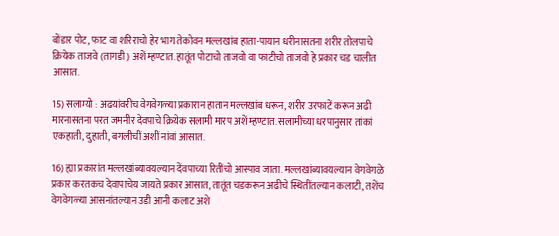बोंडार पोट, फाट वा शरिराचो हेर भाग तेकोवन मल्लखांब हाता-पायान धरीनासतना शरीर तोलपाचे क्रियेक ताजवे (तागडी) अशें म्हण्टात. हातूंत पोटाचो ताजवो वा फाटीचो ताजवो हे प्रकार चड चालीत आसात.

15) सलाम्यो : अढयांवरीच वेगवेगळ्या प्रकारान हातान मल्लखांब धरून, शरीर उरफाटें करून अढी मारनासतना परत जमनीर देवपाचे क्रियेक सलामी मारप अशें म्हण्टात. सलामीच्या धरपानुसार तांकां एकहाती, दुहाती, बगलीचीं अशीं नांवां आसात.

16) ह्या प्रकारांत मल्लखांब्यावयल्यान देंवपाच्या रितींचो आस्पाव जाता. मल्लखांब्यावयल्यान वेगवेगळे प्रकार करतकच देवापाचेय जायते प्रकार आसात, तातूंत चडकरून अढीचे स्थितींतल्यान कलाटी, तशेंच वेगवेगळ्या आसनांतल्यान उडी आनी कलाट अशे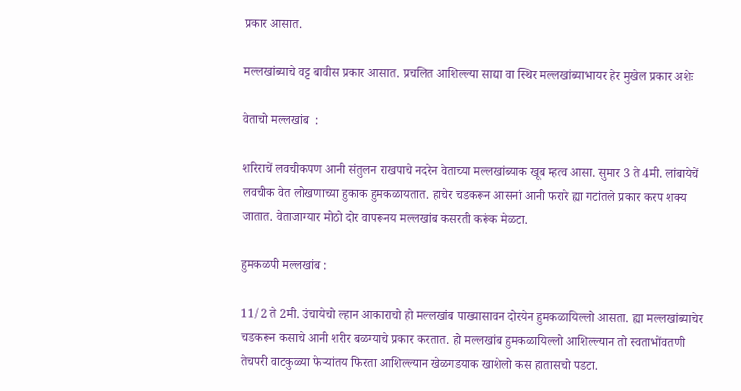प्रकार आसात.

मल्लखांब्याचे वट्ट बावीस प्रकार आसात. प्रचलित आशिल्ल्या साद्या वा स्थिर मल्लखांब्याभायर हेर मुखेल प्रकार अशेः

वेताचो मल्लखांब  :

शरिराचें लवचीकपण आनी संतुलन राखपाचे नदरेन वेताच्या मल्लखांब्याक खूब म्हत्व आसा. सुमार 3 ते 4मी. लांबायेचें लवचीक वेत लोखणाच्या हुकाक हुमकळायतात. हाचेर चडकरून आसनां आनी फरारे ह्या गटांतले प्रकार करप शक्य जातात. वेताजाग्यार मोठो दोर वापरूनय मल्लखांब कसरती करूंक मेळटा.

हुमकळपी मल्लखांब :

11/2 ते 2मी. उंचायेचो ल्हान आकाराचो हो मल्लखांब पाख्यासावन दोरयेन हुमकळायिल्लो आसता. ह्या मल्लखांब्याचेर चडकरून कसाचे आनी शरीर बळग्याचे प्रकार करतात. हो मल्लखांब हुमकळायिल्लो आशिल्ल्यान तो स्वताभोंवतणी तेचपरी वाटकुळ्या फेऱ्यांतय फिरता आशिल्ल्यान खेळगडयाक खाशेलो कस हातासचो पडटा.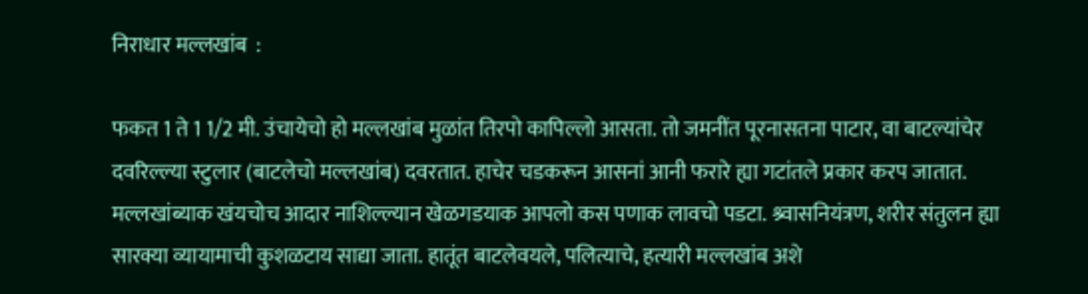निराधार मल्लखांब  :

फकत 1 ते 1 1/2 मी. उंचायेचो हो मल्लखांब मुळांत तिरपो कापिल्लो आसता. तो जमनींत पूरनासतना पाटार, वा बाटल्यांचेर दवरिल्ल्या स्टुलार (बाटलेचो मल्लखांब) दवरतात. हाचेर चडकरून आसनां आनी फरारे ह्या गटांतले प्रकार करप जातात. मल्लखांब्याक खंयचोच आदार नाशिल्ल्यान खेळगडयाक आपलो कस पणाक लावचो पडटा. श्र्वासनियंत्रण, शरीर संतुलन ह्या सारक्या व्यायामाची कुशळटाय साद्या जाता. हातूंत बाटलेवयले, पलित्याचे, हत्यारी मल्लखांब अशे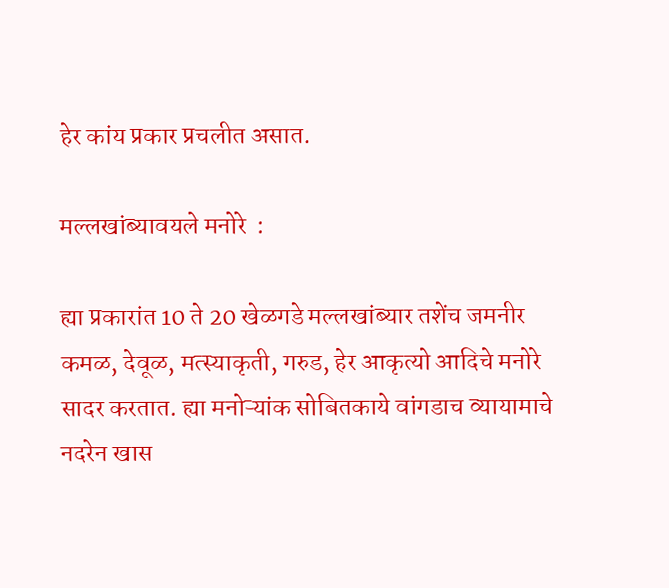हेर कांय प्रकार प्रचलीत असात.

मल्लखांब्यावयले मनोरे  :

ह्या प्रकारांत 10 ते 20 खेळगडे मल्लखांब्यार तशेंच जमनीर कमळ, देवूळ, मत्स्याकृती, गरुड, हेर आकृत्यो आदिचे मनोरे सादर करतात. ह्या मनोऱ्यांक सोबितकाये वांगडाच व्यायामाचे नदरेन खास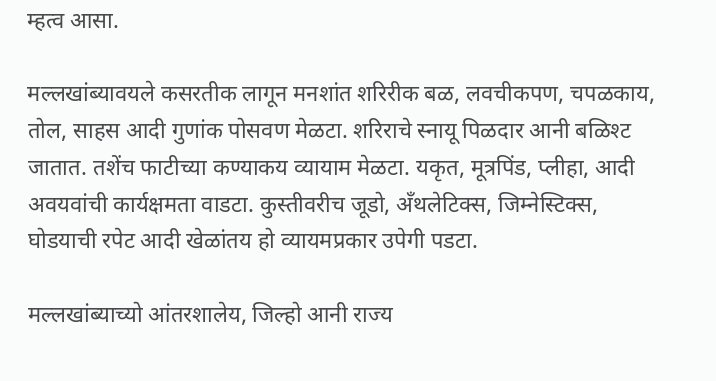म्हत्व आसा.

मल्लखांब्यावयले कसरतीक लागून मनशांत शरिरीक बळ, लवचीकपण, चपळकाय, तोल, साहस आदी गुणांक पोसवण मेळटा. शरिराचे स्नायू पिळदार आनी बळिश्ट जातात. तशेंच फाटीच्या कण्याकय व्यायाम मेळटा. यकृत, मूत्रपिंड, प्लीहा, आदी अवयवांची कार्यक्षमता वाडटा. कुस्तीवरीच जूडो, अँथलेटिक्स, जिम्नेस्टिक्स, घोडयाची रपेट आदी खेळांतय हो व्यायमप्रकार उपेगी पडटा.

मल्लखांब्याच्यो आंतरशालेय, जिल्हो आनी राज्य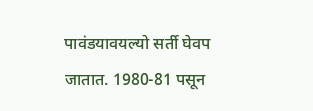पावंडयावयल्यो सर्ती घेवप जातात. 1980-81 पसून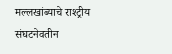मल्लखांब्याचे राश्ट्रीय संघटनेवतीन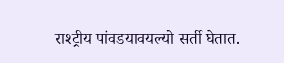राश्ट्रीय पांवडयावयल्यो सर्ती घेतात.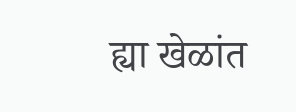ह्या खेळांत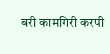बरी कामगिरी करपी